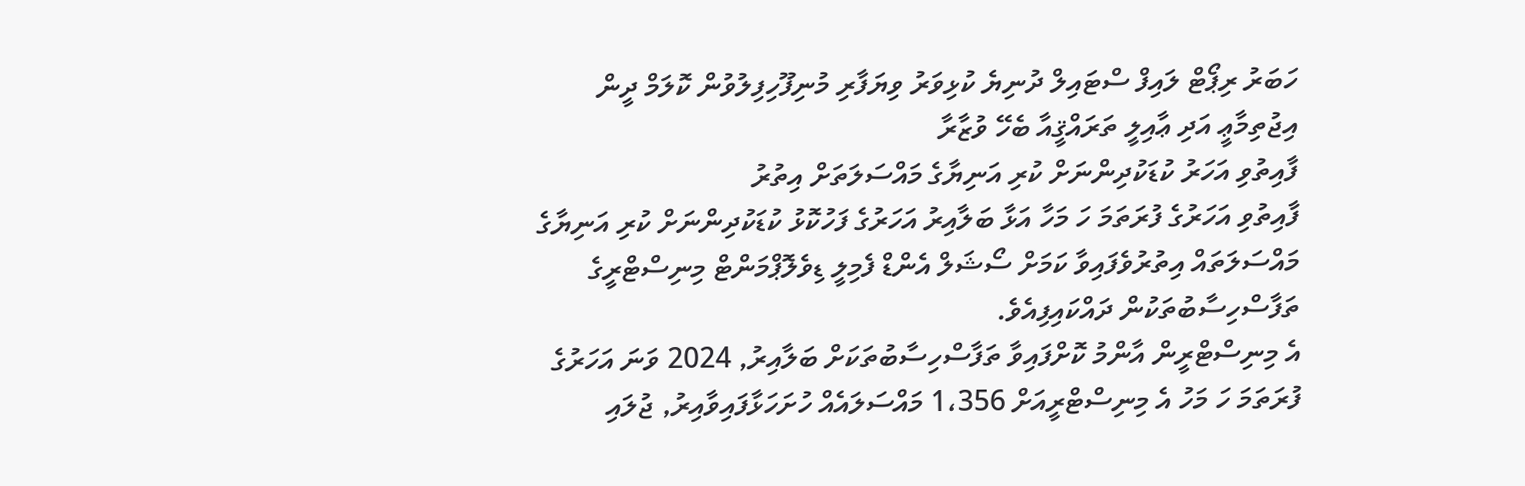ހަބަރު ރިޕޯޓް ލައިފް ސްޓައިލް ދުނިޔެ ކުޅިވަރު ވިޔަފާރި މުނިފޫހިފިލުވުން ކޮލަމް ދީން
އިޖުތިމާޢީ އަދި ޢާއިލީ ތަރައްޤީއާ ބެހޭ ވުޒާރާ
ފާއިތުވި އަހަރު ކުޑަކުދިންނަށް ކުރި އަނިޔާގެ މައްސަލަތަށް އިތުރު
ފާއިތުވި އަހަރުގެ ފުރަތަމަ ހަ މަހާ އަޅާ ބަލާއިރު އަހަރުގެ ފަހުކޮޅު ކުޑަކުދިންނަށް ކުރި އަނިޔާގެ މައްސަލަތައް އިތުރުވެފައިވާ ކަމަށް ސޯޝަލް އެންޑް ފެމިލީ ޑިވެލޮޕްމަންޓް މިނިސްޓްރީގެ ތަފާސްހިސާބުތަކުން ދައްކައިފިއެވެ.
އެ މިނިސްޓްރީން އާންމު ކޮށްފައިވާ ތަފާސްހިސާބުތަކަށް ބަލާއިރު, 2024 ވަނަ އަހަރުގެ ފުރަތަމަ ހަ މަހު އެ މިނިސްޓްރީއަށް 1،356 މައްސަލައެއް ހުށަހަޅާފައިވާއިރު, ޖުލައި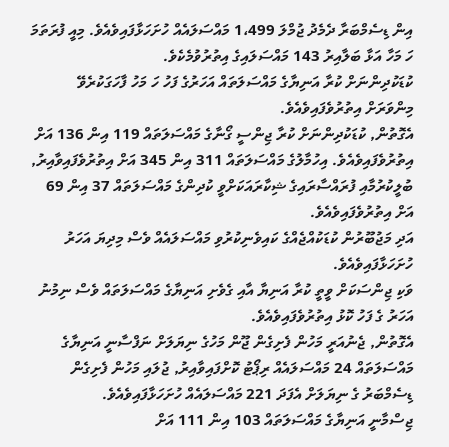އިން ޑިސެމްބަރާ ދެމެދު ޖުމްލަ 1،499 މައްސަލައެއް ހުށަހަޅާފައިވެއެވެ. މިއީ ފުރަތަމަ ހަ މަހާ އަޅާ ބަލާއިރު 143 މައްސަލައިގެ އިތުރުވުމެކެވެ.
ކުޑަކުދިންނަށް ކުރާ އަނިޔާގެ މައްސަލަތައް އަހަރުގެ ފަހު ހަ މަހު ފާހަގަކުރެވޭ މިންވަރަށް އިތުރުވެފައިވެއެވެ.
އެގޮތުން, ކުޑަކުދިންނަށް ކުރާ ޖިންސީ ގޯނާގެ މައްސަލަތައް 119 އިން 136 އަށް އިތުރުވެފައިވެއެވެ. އިހުމާލުގެ މައްސަލަތައް 311 އިން 345 އަށް އިތުރުވެފައިވާއިރު, ބުލީކުރުމާއި ފުރައްސާރައިގެ ޝިކާރައަކަށްވީ ކުދިންގެ މައްސަލަތައް 37 އިން 69 އަށް އިތުރުވެފައިވެއެވެ.
އަދި މަޖުބޫރުން ކުޑަކުއްޖެއްގެ ކައިވެނިކުރުވި މައްސަލައެއް ވެސް މިދިޔަ އަހަރު ހުށަހަޅާފައިވެއެވެ.
ވަކި ޖިންސަކަށް ވީތީ ކުރާ އަނިޔާ އާއި ގެވެށި އަނިޔާގެ މައްސަލަތައް ވެސް ނިމުނު އަހަރު ގެ ފަހު ކޮޅު އިތުރުވެފައިވެއެވެ.
އެގޮތުން, ޖެނުއަރީ މަހުން ފެށިގެން ޖޫން މަހުގެ ނިޔަލަށް ނަފްސާނީ އަނިޔާގެ މައްސަލަތައް 24 މައްސަލައެއް ރިޕޯޓު ކޮށްފައިވާއިރު, ޖުލައި މަހުން ފެށިގެން ޑިސެމްބަރު ގެ ނިޔަލަށް އެފަދަ 221 މައްސަލައެއް ހުށަހަޅާފައިވެއެވެ.
ޖިސްމާނީ އަނިޔާގެ މައްސަލަތައް 103 އިން 111 އަށް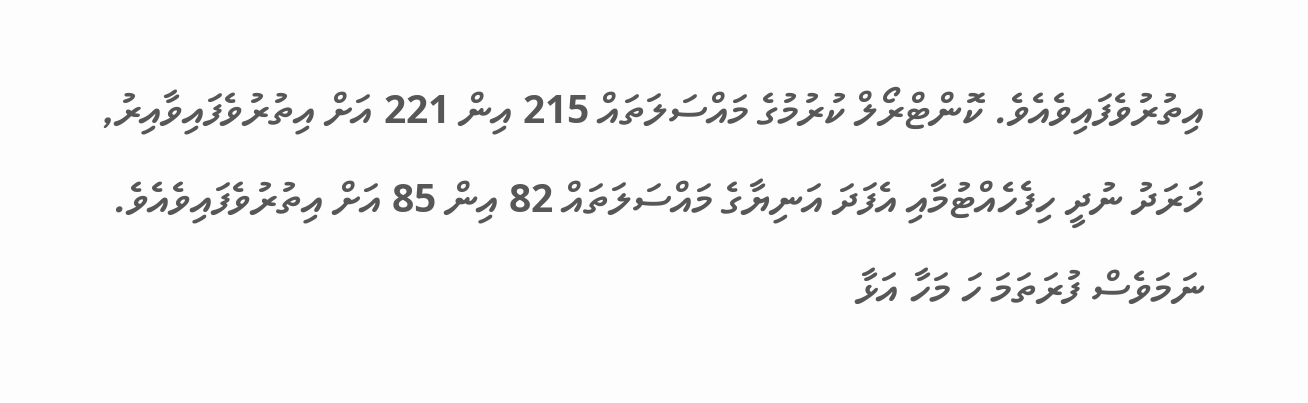އިތުރުވެފައިވެއެވެ. ކޮންޓްރޯލް ކުރުމުގެ މައްސަލަތައް 215 އިން 221 އަށް އިތުރުވެފައިވާއިރު, ޚަރަދު ނުދީ ހިފެހެއްޓުމާއި އެފަދަ އަނިޔާގެ މައްސަލަތައް 82 އިން 85 އަށް އިތުރުވެފައިވެއެވެ.
ނަމަވެސް ފުރަތަމަ ހަ މަހާ އަޅާ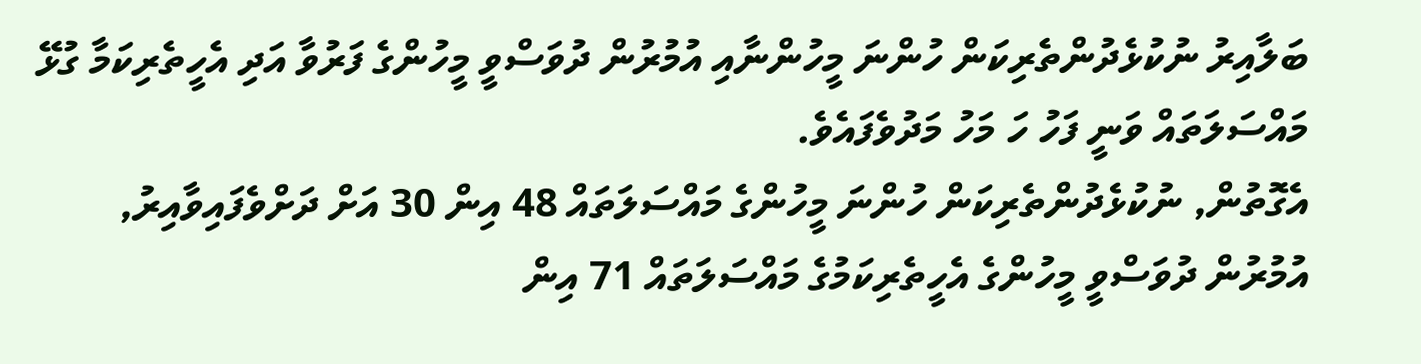ބަލާއިރު ނުކުޅެދުންތެރިކަން ހުންނަ މީހުންނާއި އުމުރުން ދުވަސްވީ މީހުންގެ ފަރުވާ އަދި އެހީތެރިކަމާ ގުޅޭ މައްސަލަތައް ވަނީ ފަހު ހަ މަހު މަދުވެފައެވެ.
އެގޮތުން, ނުކުޅެދުންތެރިކަން ހުންނަ މީހުންގެ މައްސަލަތައް 48 އިން 30 އަށް ދަށްވެފައިވާއިރު,
އުމުރުން ދުވަސްވީ މީހުންގެ އެހީތެރިކަމުގެ މައްސަލަތައް 71 އިން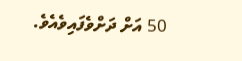50 އަށް ދަށްވެފައިވެއެވެ.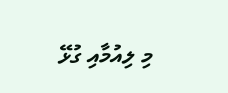މި ލިއުމާއި ގުޅޭ